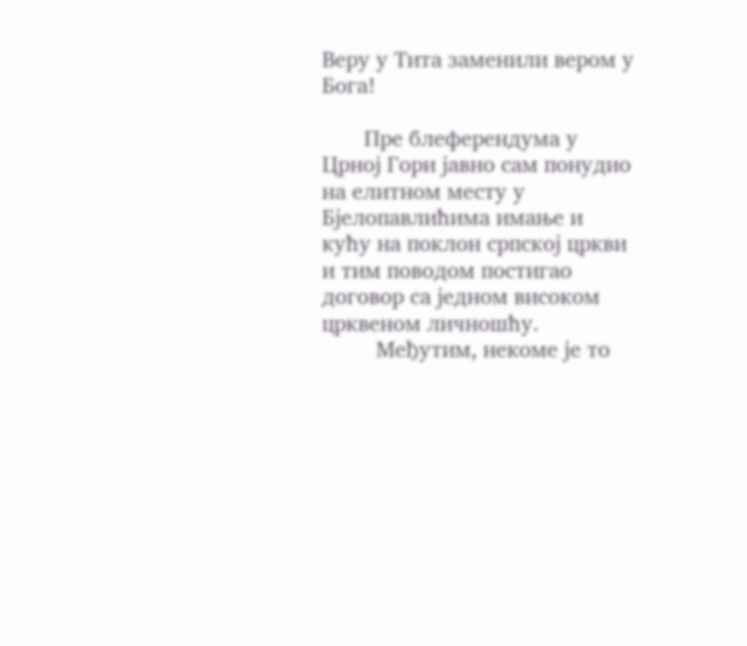Веру у Тита заменили вером у Бога!

       Пре блеферендума у Црној Гори јавно сам понудио на елитном месту у Бјелопавлићима имање и кућу на поклон српској цркви и тим поводом постигао договор са једном високом црквеном личношћу.
         Међутим, некоме је то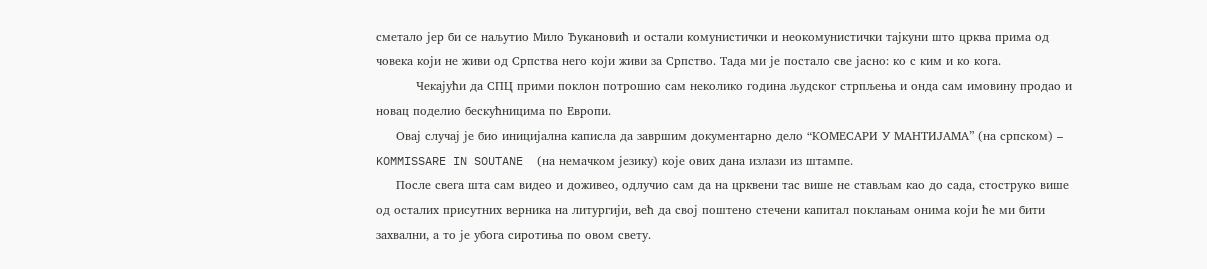сметало јер би се наљутио Мило Ђукановић и остали комунистички и неокомунистички тајкуни што црква прима од човека који не живи од Српства него који живи за Српство. Тада ми је постало све јасно: ко с ким и ко кога.
          Чекајући да СПЦ прими поклон потрошио сам неколико година људског стрпљења и онда сам имовину продао и новац поделио бескућницима по Европи.
     Овај случај је био иницијална каписла да завршим документарно дело “КОМЕСАРИ У МАНТИЈАМА” (на српском) – KOMMISSARE IN SOUTANE  (на немачком језику) које ових дана излази из штампе.
     После свега шта сам видео и доживео, одлучио сам да на црквени тас више не стављам као до сада, стоструко више од осталих присутних верника на литургији, већ да свој поштено стечени капитал поклањам онима који ће ми бити захвални, а то је убога сиротиња по овом свету.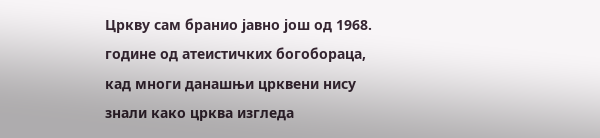Цркву сам бранио јавно још од 1968. године од атеистичких богобораца, кад многи данашњи црквени нису знали како црква изгледа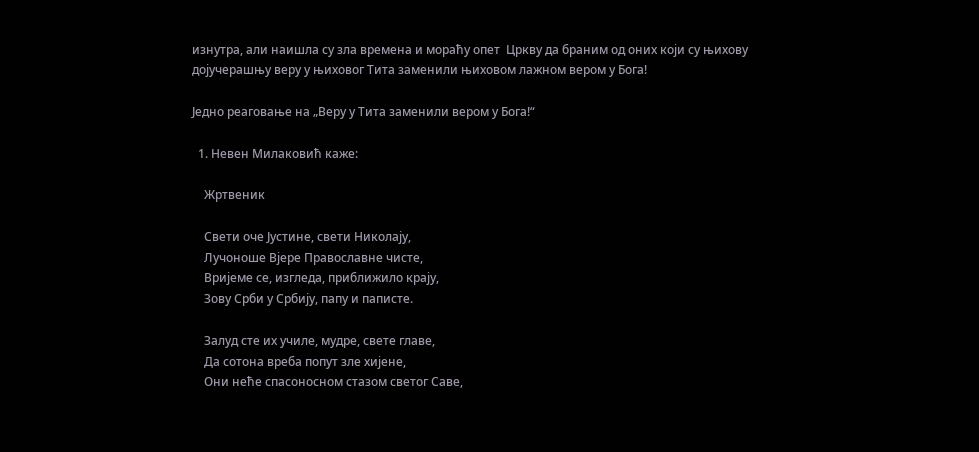изнутра, али наишла су зла времена и мораћу опет  Цркву да браним од оних који су њихову дојучерашњу веру у њиховог Тита заменили њиховом лажном вером у Бога!

Једно реаговање на „Веру у Тита заменили вером у Бога!“

  1. Невен Милаковић каже:

    Жртвеник

    Свети оче Јустине, свети Николају,
    Лучоноше Вјере Православне чисте,
    Вријеме се, изгледа, приближило крају,
    Зову Срби у Србију, папу и паписте.

    Залуд сте их училе, мудре, свете главе,
    Да сотона вреба попут зле хијене,
    Они неће спасоносном стазом светог Саве,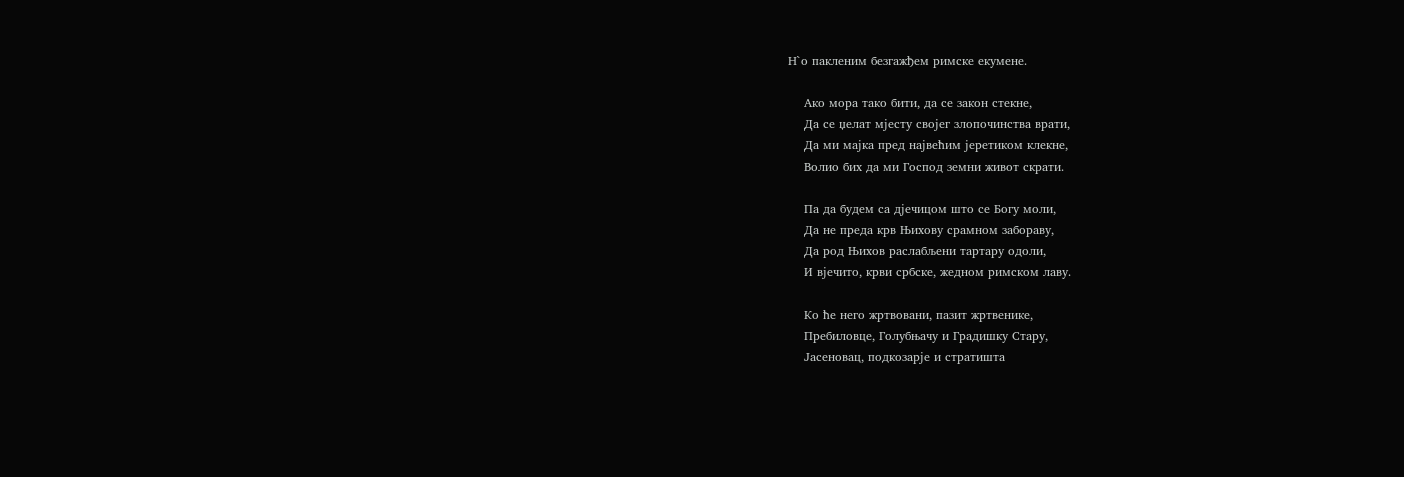Н`о пакленим безгажђем римске екумене.

    Ако мора тако бити, да се закон стекне,
    Да се џелат мјесту својег злопочинства врати,
    Да ми мајка пред највећим јеретиком клекне,
    Волио бих да ми Господ земни живот скрати.

    Па да будем са дјечицом што се Богу моли,
    Да не преда крв Њихову срамном забораву,
    Да род Њихов раслабљени тартару одоли,
    И вјечито, крви србске, жедном римском лаву.

    Ко ће него жртвовани, пазит жртвенике,
    Пребиловце, Голубњачу и Градишку Стару,
    Јасеновац, подкозарје и стратишта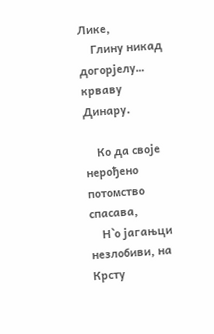Лике,
    Глину никад догорјелу… крваву Динару.

    Ко да своје нерођено потомство спасава,
    Н`о јагањци незлобиви, на Крсту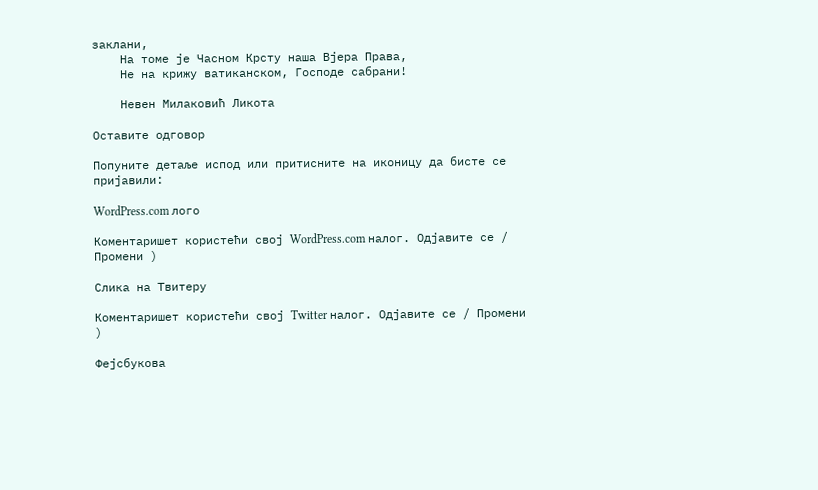заклани,
    На томе је Часном Крсту наша Вјера Права,
    Не на крижу ватиканском, Господе сабрани!

    Невен Милаковић Ликота

Оставите одговор

Попуните детаље испод или притисните на иконицу да бисте се пријавили:

WordPress.com лого

Коментаришет користећи свој WordPress.com налог. Одјавите се / Промени )

Слика на Твитеру

Коментаришет користећи свој Twitter налог. Одјавите се / Промени )

Фејсбукова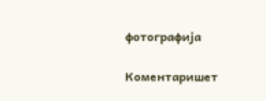фотографија

Коментаришет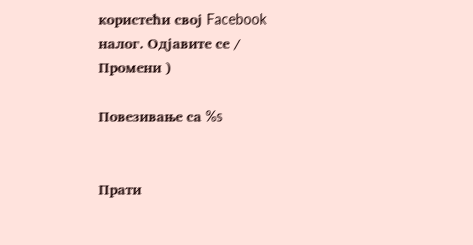користећи свој Facebook налог. Одјавите се / Промени )

Повезивање са %s


Прати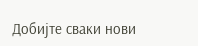Добијте сваки нови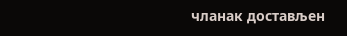чланак достављен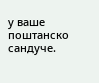у ваше поштанско сандуче.